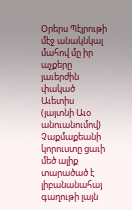Օրերս Պէյրութի մէջ անակնկալ մահով մը իր աչքերը յաւերժին փակած Աւետիս (յայտնի Աւօ անուանումով) Չաքմաքեանի կորուստը ցաւի մեծ ալիք տարածած է լիբանանահայ գաղութի լայն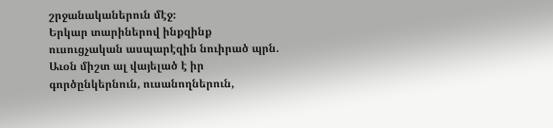շրջանականերուն մէջ։
Երկար տարիներով ինքզինք ուսուցչական ասպարէզին նուիրած պրն. Աւօն միշտ ալ վայելած է իր գործընկերնուն, ուսանողներուն,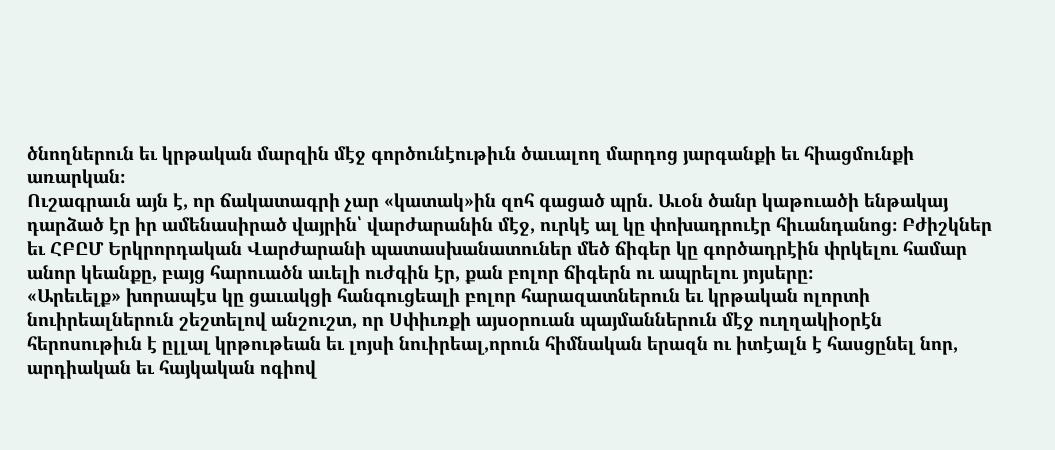ծնողներուն եւ կրթական մարզին մէջ գործունէութիւն ծաւալող մարդոց յարգանքի եւ հիացմունքի առարկան։
Ուշագրաւն այն է, որ ճակատագրի չար «կատակ»ին զոհ գացած պրն. Աւօն ծանր կաթուածի ենթակայ դարձած էր իր ամենասիրած վայրին՝ վարժարանին մէջ, ուրկէ ալ կը փոխադրուէր հիւանդանոց։ Բժիշկներ եւ ՀԲԸՄ Երկրորդական Վարժարանի պատասխանատուներ մեծ ճիգեր կը գործադրէին փրկելու համար անոր կեանքը, բայց հարուածն աւելի ուժգին էր, քան բոլոր ճիգերն ու ապրելու յոյսերը։
«Արեւելք» խորապէս կը ցաւակցի հանգուցեալի բոլոր հարազատներուն եւ կրթական ոլորտի նուիրեալներուն շեշտելով անշուշտ, որ Սփիւռքի այսօրուան պայմաններուն մէջ ուղղակիօրէն հերոսութիւն է ըլլալ կրթութեան եւ լոյսի նուիրեալ,որուն հիմնական երազն ու իտէալն է հասցընել նոր, արդիական եւ հայկական ոգիով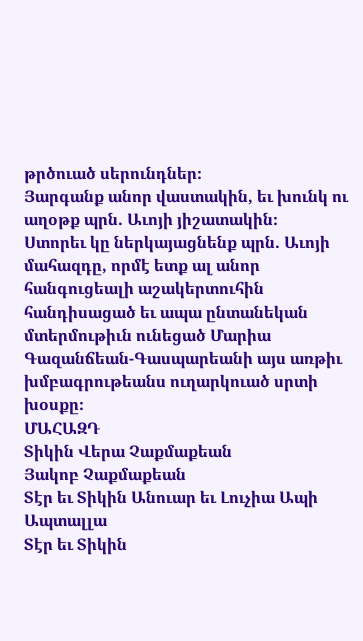թրծուած սերունդներ։
Յարգանք անոր վաստակին, եւ խունկ ու աղօթք պրն. Աւոյի յիշատակին։
Ստորեւ կը ներկայացնենք պրն. Աւոյի մահազդը, որմէ ետք ալ անոր հանգուցեալի աշակերտուհին հանդիսացած եւ ապա ընտանեկան մտերմութիւն ունեցած Մարիա Գազանճեան-Գասպարեանի այս առթիւ խմբագրութեանս ուղարկուած սրտի խօսքը։
ՄԱՀԱԶԴ
Տիկին Վերա Չաքմաքեան
Յակոբ Չաքմաքեան
Տէր եւ Տիկին Անուար եւ Լուչիա Ապի Ապտալլա
Տէր եւ Տիկին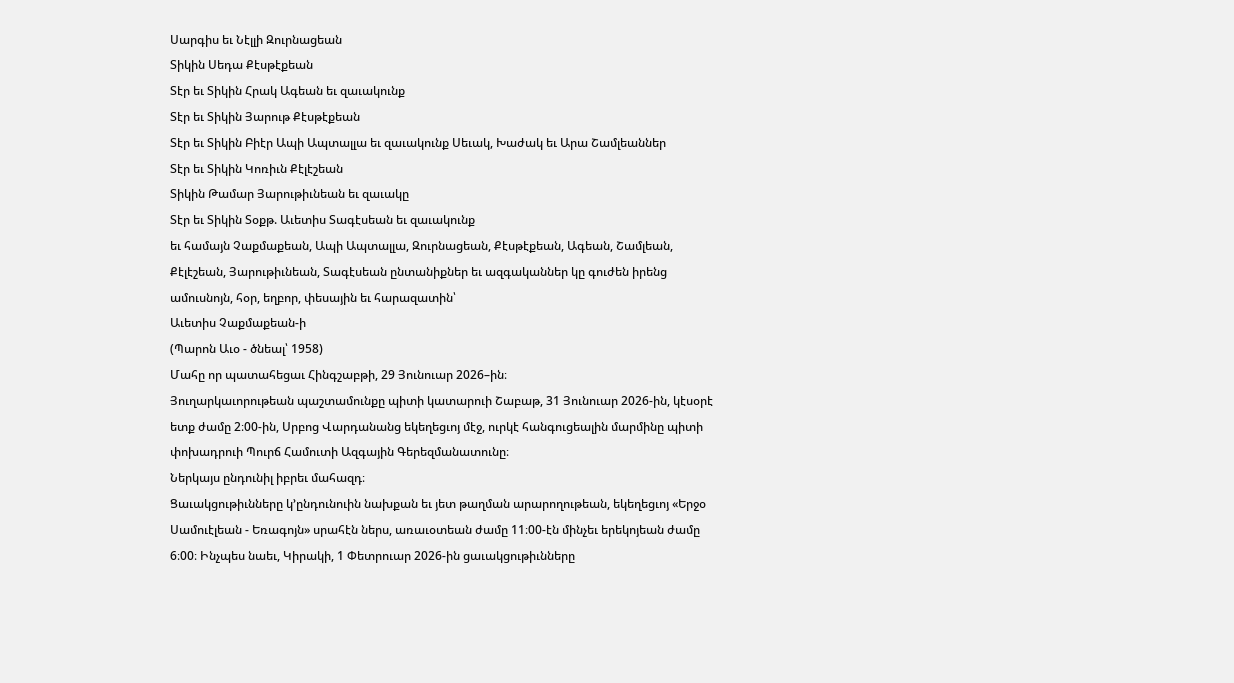Սարգիս եւ Նէլլի Զուրնացեան
Տիկին Սեդա Քէսթէքեան
Տէր եւ Տիկին Հրակ Ագեան եւ զաւակունք
Տէր եւ Տիկին Յարութ Քէսթէքեան
Տէր եւ Տիկին Բիէր Ապի Ապտալլա եւ զաւակունք Սեւակ, Խաժակ եւ Արա Շամլեաններ
Տէր եւ Տիկին Կոռիւն Քէլէշեան
Տիկին Թամար Յարութիւնեան եւ զաւակը
Տէր եւ Տիկին Տօքթ. Աւետիս Տագէսեան եւ զաւակունք
եւ համայն Չաքմաքեան, Ապի Ապտալլա, Զուրնացեան, Քէսթէքեան, Ագեան, Շամլեան, Քէլէշեան, Յարութիւնեան, Տագէսեան ընտանիքներ եւ ազգականներ կը գուժեն իրենց ամուսնոյն, հօր, եղբոր, փեսային եւ հարազատին՝
Աւետիս Չաքմաքեան-ի
(Պարոն Աւօ - ծնեալ՝ 1958)
Մահը որ պատահեցաւ Հինգշաբթի, 29 Յունուար 2026–ին։
Յուղարկաւորութեան պաշտամունքը պիտի կատարուի Շաբաթ, 31 Յունուար 2026-ին, կէսօրէ ետք ժամը 2։00-ին, Սրբոց Վարդանանց եկեղեցւոյ մէջ, ուրկէ հանգուցեալին մարմինը պիտի փոխադրուի Պուրճ Համուտի Ազգային Գերեզմանատունը։
Ներկայս ընդունիլ իբրեւ մահազդ։
Ցաւակցութիւնները կ՚ընդունուին նախքան եւ յետ թաղման արարողութեան, եկեղեցւոյ «Երջօ Սամուէլեան - Եռագոյն» սրահէն ներս, առաւօտեան ժամը 11։00-էն մինչեւ երեկոյեան ժամը 6։00։ Ինչպես նաեւ, Կիրակի, 1 Փետրուար 2026-ին ցաւակցութիւնները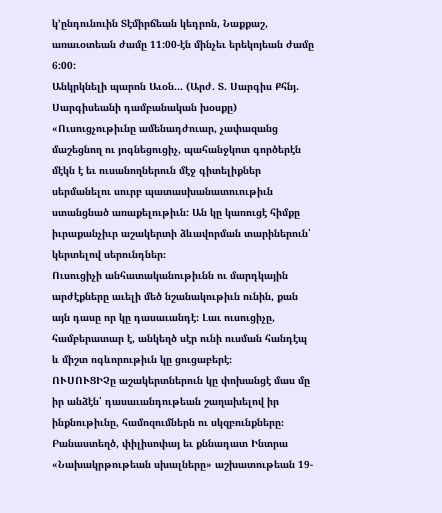կ՚ընդունուին Տէմիրճեան կեդրոն, Նաքքաշ, առաւօտեան ժամը 11:00-էն մինչեւ երեկոյեան ժամը 6:00:
Անկրկնելի պարոն Աւօն... (Արժ. Տ. Սարգիս Քհնյ. Սարգիսեանի դամբանական խօսքը)
«Ուսուցչութիւնը ամենադժուար, չափազանց մաշեցնող ու յոգնեցուցիչ, պահանջկոտ գործերէն մէկն է եւ ուսանողներուն մէջ գիտելիքներ սերմանելու սուրբ պատասխանատուութիւն ստանցնած առաքելութիւն: Ան կը կառուցէ հիմքը իւրաքանչիւր աշակերտի ձևավորման տարիներուն՝ կերտելով սերունդներ։
Ուսուցիչի անհատականութիւնն ու մարդկային արժէքները աւելի մեծ նշանակութիւն ունին, քան այն դասը որ կը դասաւանդէ։ Լաւ ուսուցիչը, համբերատար է, անկեղծ սէր ունի ուսման հանդէպ և միշտ ոգևորութիւն կը ցուցաբերէ։
ՈՒՍՈՒՑԻՉը աշակերտներուն կը փոխանցէ մաս մը իր անձէն՝ դասաւանդութեան շաղախելով իր ինքնութիւնը, համոզումներն ու սկզբունքները։
Բանաստեղծ, փիլիսոփայ եւ քննադատ Ինտրա «Նախակրթութեան սխալները» աշխատութեան 19-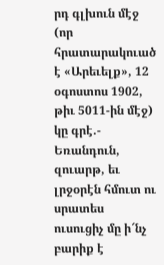րդ գլխուն մէջ (որ հրատարակուած է «Արեւելք», 12 օգոստոս 1902, թիւ 5011-ին մէջ) կը գրէ.- Եռանդուն, զուարթ, եւ լրջօրէն հմուտ ու սրատես ուսուցիչ մը ի՜նչ բարիք է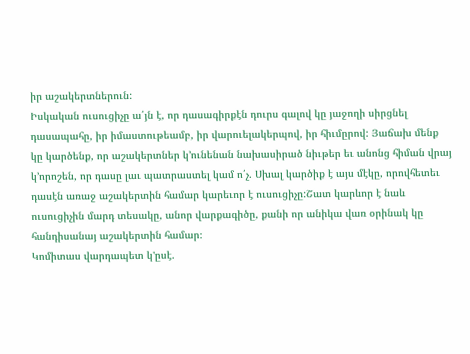իր աշակերտներուն:
Իսկական ուսուցիչը ա՛յն է, որ դասագիրքէն դուրս գալով կը յաջողի սիրցնել դասապահը, իր իմաստութեամբ, իր վարուելակերպով, իր հիւմըրով: Յաճախ մենք կը կարծենք, որ աշակերտներ կ՚ունենան նախասիրած նիւթեր եւ անոնց հիման վրայ կ՚որոշեն, որ դասը լաւ պատրաստել կամ ո՛չ. Սխալ կարծիք է այս մէկը, որովհետեւ դասէն առաջ աշակերտին համար կարեւոր է ուսուցիչը:Շատ կարևոր է նաև ուսուցիչին մարդ տեսակը, անոր վարքագիծը, քանի որ անիկա վառ օրինակ կը հանդիսանայ աշակերտին համար։
Կոմիտաս վարդապետ կ'ըսէ.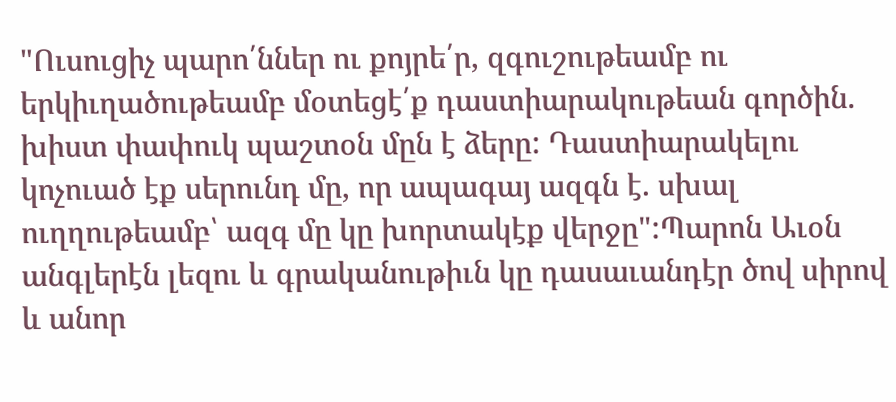"Ուսուցիչ պարո՛ններ ու քոյրե՛ր, զգուշութեամբ ու երկիւղածութեամբ մօտեցէ՛ք դաստիարակութեան գործին. խիստ փափուկ պաշտօն մըն է ձերը: Դաստիարակելու կոչուած էք սերունդ մը, որ ապագայ ազգն է. սխալ ուղղութեամբ՝ ազգ մը կը խորտակէք վերջը":Պարոն Աւօն անգլերէն լեզու և գրականութիւն կը դասաւանդէր ծով սիրով և անոր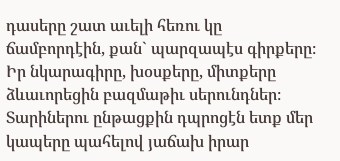դասերը շատ աւելի հեռու կը ճամբորդէին, քան` պարզապէս գիրքերը։ Իր նկարագիրը, խօսքերը, միտքերը ձևաւորեցին բազմաթիւ սերունդներ։ Տարիներու ընթացքին դպրոցէն ետք մեր կապերը պահելով յաճախ իրար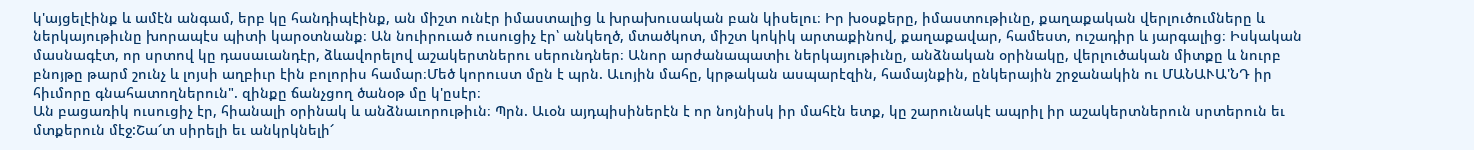կ'այցելէինք և ամէն անգամ, երբ կը հանդիպէինք, ան միշտ ունէր իմաստալից և խրախուսական բան կիսելու։ Իր խօսքերը, իմաստութիւնը, քաղաքական վերլուծումները և ներկայութիւնը խորապէս պիտի կարօտնանք։ Ան նուիրուած ուսուցիչ էր՝ անկեղծ, մտածկոտ, միշտ կոկիկ արտաքինով, քաղաքավար, համեստ, ուշադիր և յարգալից։ Իսկական մասնագէտ, որ սրտով կը դասաւանդէր, ձևավորելով աշակերտներու սերունդներ։ Անոր արժանապատիւ ներկայութիւնը, անձնական օրինակը, վերլուծական միտքը և նուրբ բնոյթը թարմ շունչ և լոյսի աղբիւր էին բոլորիս համար։Մեծ կորուստ մըն է պրն. Աւոյին մահը, կրթական ասպարէզին, համայնքին, ընկերային շրջանակին ու ՄԱՆԱՒԱ'ՆԴ իր հիւմորը գնահատողներուն". զինքը ճանչցող ծանօթ մը կ'ըսէր։
Ան բացառիկ ուսուցիչ էր, հիանալի օրինակ և անձնաւորութիւն։ Պրն. Աւօն այդպիսիներէն է որ նոյնիսկ իր մահէն ետք, կը շարունակէ ապրիլ իր աշակերտներուն սրտերուն եւ մտքերուն մէջ:Շա՜տ սիրելի եւ անկրկնելի՜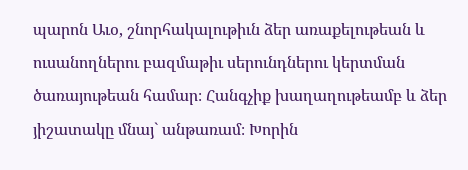պարոն Աւօ, շնորհակալութիւն ձեր առաքելութեան և ուսանողներու բազմաթիւ սերունդներու կերտման ծառայութեան համար։ Հանգչիք խաղաղութեամբ և ձեր յիշատակը մնայ` անթառամ։ Խորին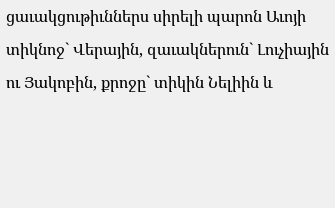ցաւակցութիւններս սիրելի պարոն Աւոյի տիկնոջ` Վերային, զաւակներուն` Լուչիային ու Յակոբին, քրոջը` տիկին Նելիին և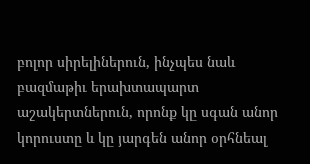բոլոր սիրելիներուն, ինչպես նաև բազմաթիւ երախտապարտ աշակերտներուն, որոնք կը սգան անոր կորուստը և կը յարգեն անոր օրհնեալ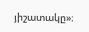յիշատակը»։